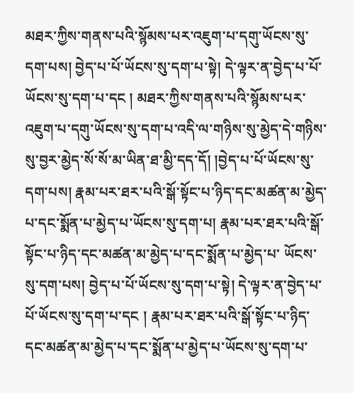མཐར་ཀྱིས་གནས་པའི་སྙོམས་པར་འཇུག་པ་དགུ་ཡོངས་སུ་དག་པས། བྱེད་པ་པོ་ཡོངས་སུ་དག་པ་སྟེ། དེ་ལྟར་ན་བྱེད་པ་པོ་ཡོངས་སུ་དག་པ་དང ། མཐར་ཀྱིས་གནས་པའི་སྙོམས་པར་འཇུག་པ་དགུ་ཡོངས་སུ་དག་པ་འདི་ལ་གཉིས་སུ་མྱེད་དེ་གཉིས་ སུ་བྱར་མྱེད་སོ་སོ་མ་ཡིན་ཐ་མྱི་དད་དོ། །བྱེད་པ་པོ་ཡོངས་སུ་དག་པས། རྣམ་པར་ཐར་པའི་སྒོ་སྟོང་པ་ཉིད་དང་མཚན་མ་མྱེད་པ་དང་སྨོན་པ་མྱེད་པ་ཡོངས་སུ་དག་པ། རྣམ་པར་ཐར་པའི་སྒོ་སྟོང་པ་ཉིད་དང་མཚན་མ་མྱེད་པ་དང་སྨོན་པ་མྱེད་པ་ ཡོངས་སུ་དག་པས། བྱེད་པ་པོ་ཡོངས་སུ་དག་པ་སྟེ། དེ་ལྟར་ན་བྱེད་པ་པོ་ཡོངས་སུ་དག་པ་དང ། རྣམ་པར་ཐར་པའི་སྒོ་སྟོང་པ་ཉིད་དང་མཚན་མ་མྱེད་པ་དང་སྨོན་པ་མྱེད་པ་ཡོངས་སུ་དག་པ་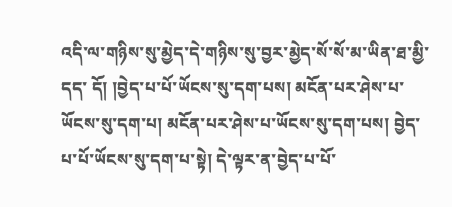འདི་ལ་གཉིས་སུ་མྱེད་དེ་གཉིས་སུ་བྱར་མྱེད་སོ་སོ་མ་ཡིན་ཐ་མྱི་དད་ དོ། །བྱེད་པ་པོ་ཡོངས་སུ་དག་པས། མངོན་པར་ཤེས་པ་ཡོངས་སུ་དག་པ། མངོན་པར་ཤེས་པ་ཡོངས་སུ་དག་པས། བྱེད་པ་པོ་ཡོངས་སུ་དག་པ་སྟེ། དེ་ལྟར་ན་བྱེད་པ་པོ་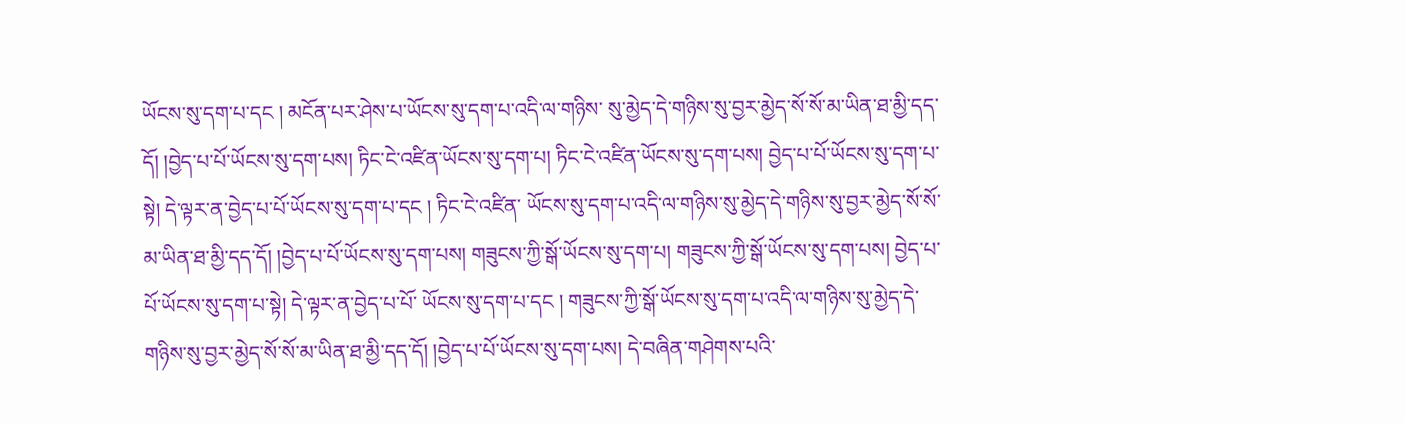ཡོངས་སུ་དག་པ་དང ། མངོན་པར་ཤེས་པ་ཡོངས་སུ་དག་པ་འདི་ལ་གཉིས་ སུ་མྱེད་དེ་གཉིས་སུ་བྱར་མྱེད་སོ་སོ་མ་ཡིན་ཐ་མྱི་དད་དོ། །བྱེད་པ་པོ་ཡོངས་སུ་དག་པས། ཏིང་ངེ་འཛིན་ཡོངས་སུ་དག་པ། ཏིང་ངེ་འཛིན་ཡོངས་སུ་དག་པས། བྱེད་པ་པོ་ཡོངས་སུ་དག་པ་སྟེ། དེ་ལྟར་ན་བྱེད་པ་པོ་ཡོངས་སུ་དག་པ་དང ། ཏིང་ངེ་འཛིན་ ཡོངས་སུ་དག་པ་འདི་ལ་གཉིས་སུ་མྱེད་དེ་གཉིས་སུ་བྱར་མྱེད་སོ་སོ་མ་ཡིན་ཐ་མྱི་དད་དོ། །བྱེད་པ་པོ་ཡོངས་སུ་དག་པས། གཟུངས་ཀྱི་སྒོ་ཡོངས་སུ་དག་པ། གཟུངས་ཀྱི་སྒོ་ཡོངས་སུ་དག་པས། བྱེད་པ་པོ་ཡོངས་སུ་དག་པ་སྟེ། དེ་ལྟར་ན་བྱེད་པ་པོ་ ཡོངས་སུ་དག་པ་དང ། གཟུངས་ཀྱི་སྒོ་ཡོངས་སུ་དག་པ་འདི་ལ་གཉིས་སུ་མྱེད་དེ་གཉིས་སུ་བྱར་མྱེད་སོ་སོ་མ་ཡིན་ཐ་མྱི་དད་དོ། །བྱེད་པ་པོ་ཡོངས་སུ་དག་པས། དེ་བཞིན་གཤེགས་པའི་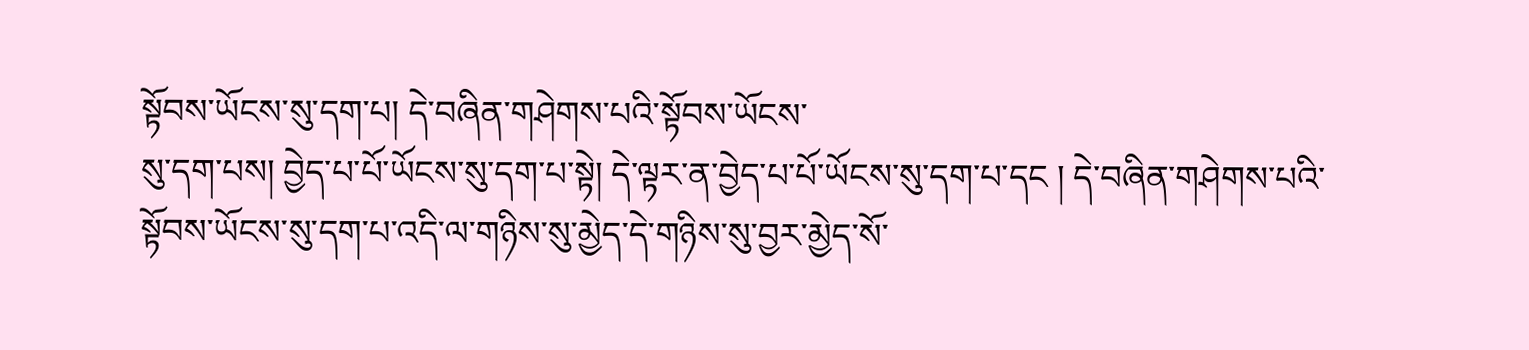སྟོབས་ཡོངས་སུ་དག་པ། དེ་བཞིན་གཤེགས་པའི་སྟོབས་ཡོངས་
སུ་དག་པས། བྱེད་པ་པོ་ཡོངས་སུ་དག་པ་སྟེ། དེ་ལྟར་ན་བྱེད་པ་པོ་ཡོངས་སུ་དག་པ་དང ། དེ་བཞིན་གཤེགས་པའི་སྟོབས་ཡོངས་སུ་དག་པ་འདི་ལ་གཉིས་སུ་མྱེད་དེ་གཉིས་སུ་བྱར་མྱེད་སོ་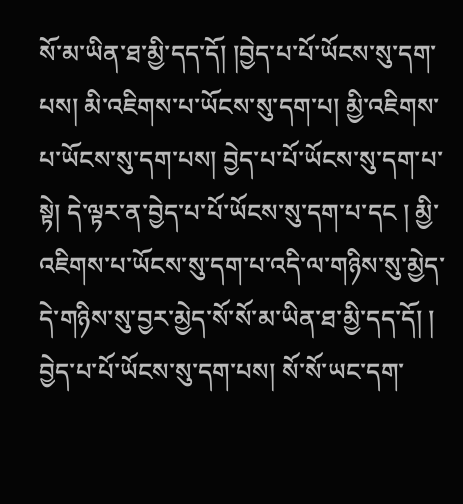སོ་མ་ཡིན་ཐ་མྱི་དད་དོ། །བྱེད་པ་པོ་ཡོངས་སུ་དག་པས། མི་འཇིགས་པ་ཡོངས་སུ་དག་པ། མྱི་འཇིགས་པ་ཡོངས་སུ་དག་པས། བྱེད་པ་པོ་ཡོངས་སུ་དག་པ་སྟེ། དེ་ལྟར་ན་བྱེད་པ་པོ་ཡོངས་སུ་དག་པ་དང ། མྱི་འཇིགས་པ་ཡོངས་སུ་དག་པ་འདི་ལ་གཉིས་སུ་མྱེད་དེ་གཉིས་སུ་བྱར་མྱེད་སོ་སོ་མ་ཡིན་ཐ་མྱི་དད་དོ། ། བྱེད་པ་པོ་ཡོངས་སུ་དག་པས། སོ་སོ་ཡང་དག་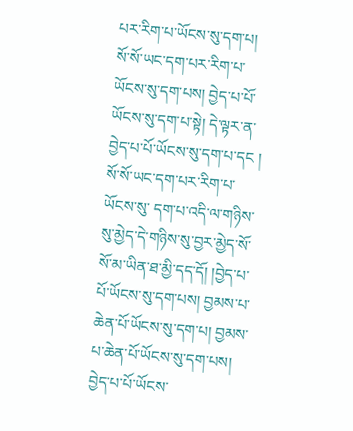པར་རིག་པ་ཡོངས་སུ་དག་པ། སོ་སོ་ཡང་དག་པར་རིག་པ་ཡོངས་སུ་དག་པས། བྱེད་པ་པོ་ཡོངས་སུ་དག་པ་སྟེ། དེ་ལྟར་ན་བྱེད་པ་པོ་ཡོངས་སུ་དག་པ་དང ། སོ་སོ་ཡང་དག་པར་རིག་པ་ཡོངས་སུ་ དག་པ་འདི་ལ་གཉིས་སུ་མྱེད་དེ་གཉིས་སུ་བྱར་མྱེད་སོ་སོ་མ་ཡིན་ཐ་མྱི་དད་དོ། །བྱེད་པ་པོ་ཡོངས་སུ་དག་པས། བྱམས་པ་ཆེན་པོ་ཡོངས་སུ་དག་པ། བྱམས་པ་ཆེན་པོ་ཡོངས་སུ་དག་པས། བྱེད་པ་པོ་ཡོངས་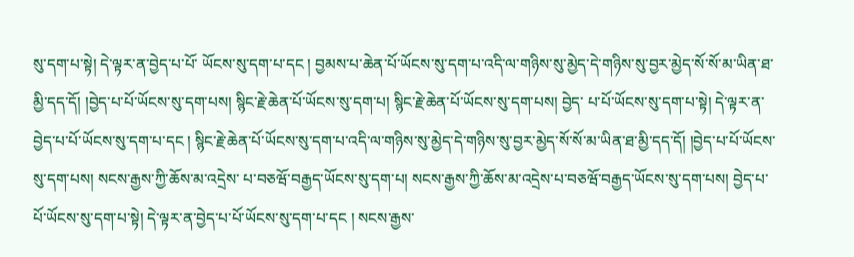སུ་དག་པ་སྟེ། དེ་ལྟར་ན་བྱེད་པ་པོ་ ཡོངས་སུ་དག་པ་དང ། བྱམས་པ་ཆེན་པོ་ཡོངས་སུ་དག་པ་འདི་ལ་གཉིས་སུ་མྱེད་དེ་གཉིས་སུ་བྱར་མྱེད་སོ་སོ་མ་ཡིན་ཐ་མྱི་དད་དོ། །བྱེད་པ་པོ་ཡོངས་སུ་དག་པས། སྙིང་རྗེ་ཆེན་པོ་ཡོངས་སུ་དག་པ། སྙིང་རྗེ་ཆེན་པོ་ཡོངས་སུ་དག་པས། བྱེད་ པ་པོ་ཡོངས་སུ་དག་པ་སྟེ། དེ་ལྟར་ན་བྱེད་པ་པོ་ཡོངས་སུ་དག་པ་དང ། སྙིང་རྗེ་ཆེན་པོ་ཡོངས་སུ་དག་པ་འདི་ལ་གཉིས་སུ་མྱེད་དེ་གཉིས་སུ་བྱར་མྱེད་སོ་སོ་མ་ཡིན་ཐ་མྱི་དད་དོ། །བྱེད་པ་པོ་ཡོངས་སུ་དག་པས། སངས་རྒྱས་ཀྱི་ཆོས་མ་འདྲེས་ པ་བཅཝོ་བརྒྱད་ཡོངས་སུ་དག་པ། སངས་རྒྱས་ཀྱི་ཆོས་མ་འདྲེས་པ་བཅཝོ་བརྒྱད་ཡོངས་སུ་དག་པས། བྱེད་པ་པོ་ཡོངས་སུ་དག་པ་སྟེ། དེ་ལྟར་ན་བྱེད་པ་པོ་ཡོངས་སུ་དག་པ་དང ། སངས་རྒྱས་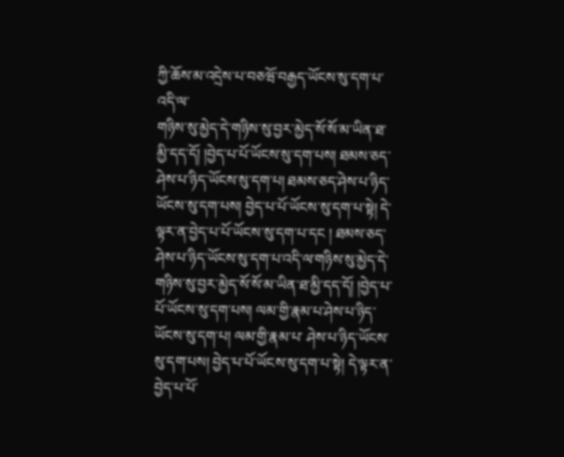ཀྱི་ཆོས་མ་འདྲེས་པ་བཅཝོ་བརྒྱད་ཡོངས་སུ་དག་པ་འདི་ལ་
གཉིས་སུ་མྱེད་དེ་གཉིས་སུ་བྱར་མྱེད་སོ་སོ་མ་ཡིན་ཐ་མྱི་དད་དོ། །བྱེད་པ་པོ་ཡོངས་སུ་དག་པས། ཐམས་ཅད་ཤེས་པ་ཉིད་ཡོངས་སུ་དག་པ། ཐམས་ཅད་ཤེས་པ་ཉིད་ཡོངས་སུ་དག་པས། བྱེད་པ་པོ་ཡོངས་སུ་དག་པ་སྟེ། དེ་ ལྟར་ན་བྱེད་པ་པོ་ཡོངས་སུ་དག་པ་དང ། ཐམས་ཅད་ཤེས་པ་ཉིད་ཡོངས་སུ་དག་པ་འདི་ལ་གཉིས་སུ་མྱེད་དེ་གཉིས་སུ་བྱར་མྱེད་སོ་སོ་མ་ཡིན་ཐ་མྱི་དད་དོ། །བྱེད་པ་པོ་ཡོངས་སུ་དག་པས། ལམ་གྱི་རྣམ་པ་ཤེས་པ་ཉིད་ཡོངས་སུ་དག་པ། ལམ་གྱི་རྣམ་པ་ ཤེས་པ་ཉིད་ཡོངས་སུ་དག་པས། བྱེད་པ་པོ་ཡོངས་སུ་དག་པ་སྟེ། དེ་ལྟར་ན་བྱེད་པ་པོ་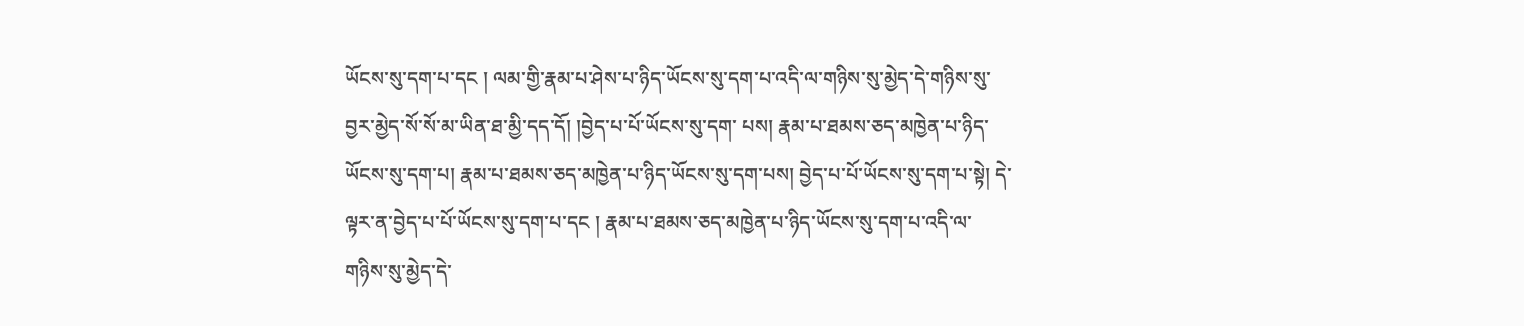ཡོངས་སུ་དག་པ་དང ། ལམ་གྱི་རྣམ་པ་ཤེས་པ་ཉིད་ཡོངས་སུ་དག་པ་འདི་ལ་གཉིས་སུ་མྱེད་དེ་གཉིས་སུ་བྱར་མྱེད་སོ་སོ་མ་ཡིན་ཐ་མྱི་དད་དོ། །བྱེད་པ་པོ་ཡོངས་སུ་དག་ པས། རྣམ་པ་ཐམས་ཅད་མཁྱེན་པ་ཉིད་ཡོངས་སུ་དག་པ། རྣམ་པ་ཐམས་ཅད་མཁྱེན་པ་ཉིད་ཡོངས་སུ་དག་པས། བྱེད་པ་པོ་ཡོངས་སུ་དག་པ་སྟེ། དེ་ལྟར་ན་བྱེད་པ་པོ་ཡོངས་སུ་དག་པ་དང ། རྣམ་པ་ཐམས་ཅད་མཁྱེན་པ་ཉིད་ཡོངས་སུ་དག་པ་འདི་ལ་ གཉིས་སུ་མྱེད་དེ་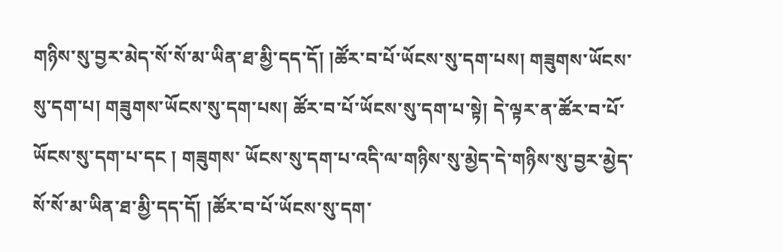གཉིས་སུ་བྱར་མེད་སོ་སོ་མ་ཡིན་ཐ་མྱི་དད་དོ། །ཚོར་བ་པོ་ཡོངས་སུ་དག་པས། གཟུགས་ཡོངས་སུ་དག་པ། གཟུགས་ཡོངས་སུ་དག་པས། ཚོར་བ་པོ་ཡོངས་སུ་དག་པ་སྟེ། དེ་ལྟར་ན་ཚོར་བ་པོ་ཡོངས་སུ་དག་པ་དང ། གཟུགས་ ཡོངས་སུ་དག་པ་འདི་ལ་གཉིས་སུ་མྱེད་དེ་གཉིས་སུ་བྱར་མྱེད་སོ་སོ་མ་ཡིན་ཐ་མྱི་དད་དོ། །ཚོར་བ་པོ་ཡོངས་སུ་དག་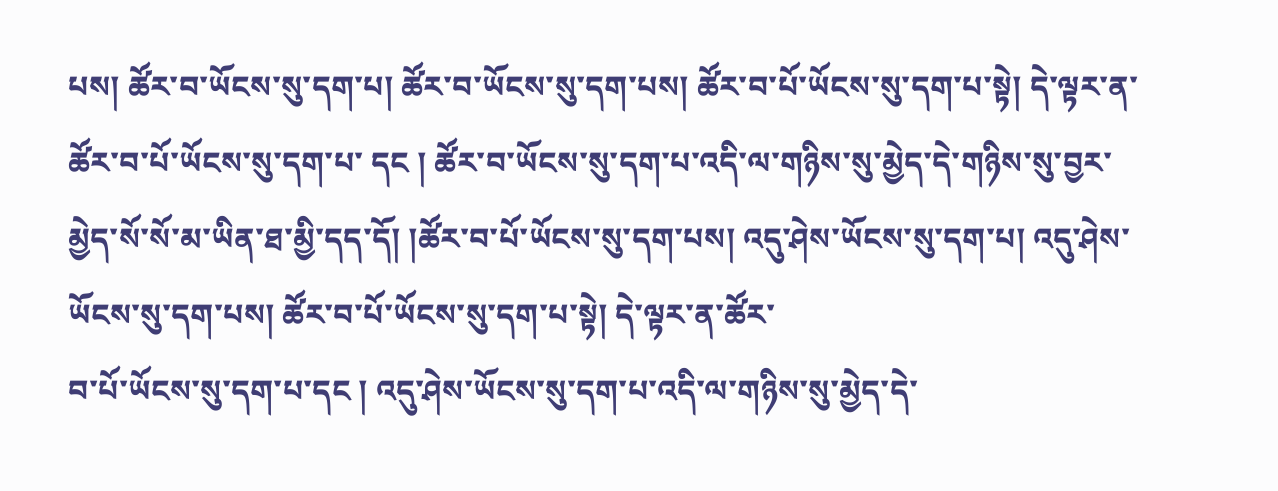པས། ཚོར་བ་ཡོངས་སུ་དག་པ། ཚོར་བ་ཡོངས་སུ་དག་པས། ཚོར་བ་པོ་ཡོངས་སུ་དག་པ་སྟེ། དེ་ལྟར་ན་ཚོར་བ་པོ་ཡོངས་སུ་དག་པ་ དང ། ཚོར་བ་ཡོངས་སུ་དག་པ་འདི་ལ་གཉིས་སུ་མྱེད་དེ་གཉིས་སུ་བྱར་མྱེད་སོ་སོ་མ་ཡིན་ཐ་མྱི་དད་དོ། །ཚོར་བ་པོ་ཡོངས་སུ་དག་པས། འདུ་ཤེས་ཡོངས་སུ་དག་པ། འདུ་ཤེས་ཡོངས་སུ་དག་པས། ཚོར་བ་པོ་ཡོངས་སུ་དག་པ་སྟེ། དེ་ལྟར་ན་ཚོར་
བ་པོ་ཡོངས་སུ་དག་པ་དང ། འདུ་ཤེས་ཡོངས་སུ་དག་པ་འདི་ལ་གཉིས་སུ་མྱེད་དེ་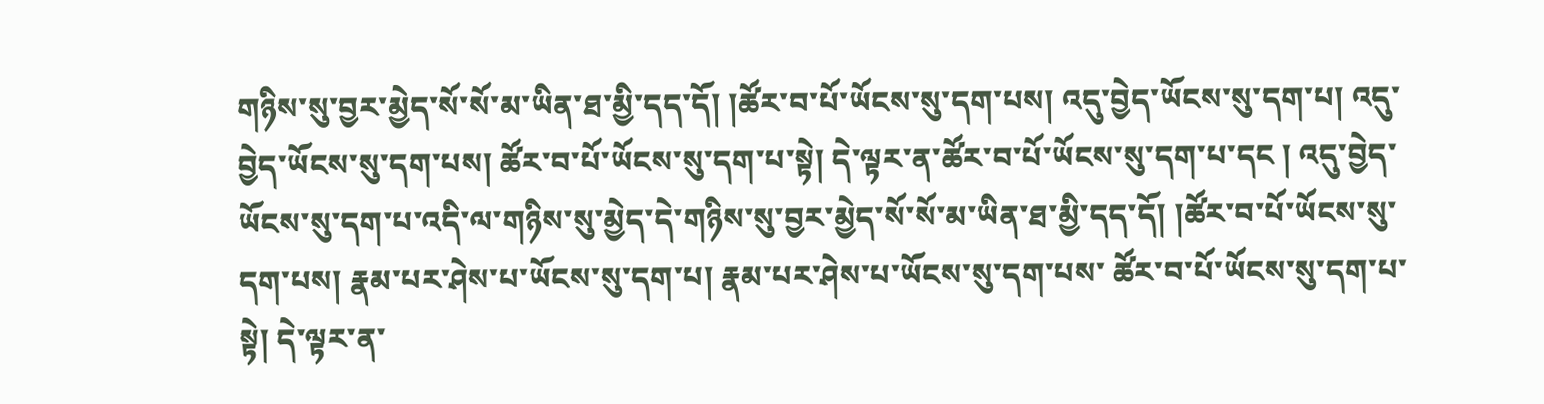གཉིས་སུ་བྱར་མྱེད་སོ་སོ་མ་ཡིན་ཐ་མྱི་དད་དོ། །ཚོར་བ་པོ་ཡོངས་སུ་དག་པས། འདུ་བྱེད་ཡོངས་སུ་དག་པ། འདུ་བྱེད་ཡོངས་སུ་དག་པས། ཚོར་བ་པོ་ཡོངས་སུ་དག་པ་སྟེ། དེ་ལྟར་ན་ཚོར་བ་པོ་ཡོངས་སུ་དག་པ་དང ། འདུ་བྱེད་ཡོངས་སུ་དག་པ་འདི་ལ་གཉིས་སུ་མྱེད་དེ་གཉིས་སུ་བྱར་མྱེད་སོ་སོ་མ་ཡིན་ཐ་མྱི་དད་དོ། །ཚོར་བ་པོ་ཡོངས་སུ་དག་པས། རྣམ་པར་ཤེས་པ་ཡོངས་སུ་དག་པ། རྣམ་པར་ཤེས་པ་ཡོངས་སུ་དག་པས་ ཚོར་བ་པོ་ཡོངས་སུ་དག་པ་སྟེ། དེ་ལྟར་ན་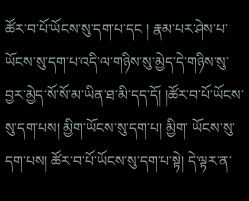ཚོར་བ་པོ་ཡོངས་སུ་དག་པ་དང ། རྣམ་པར་ཤེས་པ་ཡོངས་སུ་དག་པ་འདི་ལ་གཉིས་སུ་མྱེད་དེ་གཉིས་སུ་བྱར་མྱེད་སོ་སོ་མ་ཡིན་ཐ་མི་དད་དོ། །ཚོར་བ་པོ་ཡོངས་སུ་དག་པས། མྱིག་ཡོངས་སུ་དག་པ། མྱིག་ ཡོངས་སུ་དག་པས། ཚོར་བ་པོ་ཡོངས་སུ་དག་པ་སྟེ། དེ་ལྟར་ན་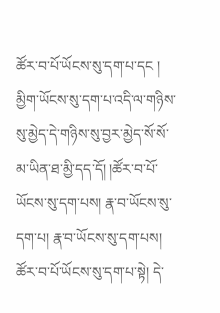ཚོར་བ་པོ་ཡོངས་སུ་དག་པ་དང ། མྱིག་ཡོངས་སུ་དག་པ་འདི་ལ་གཉིས་སུ་མྱེད་དེ་གཉིས་སུ་བྱར་མྱེད་སོ་སོ་མ་ཡིན་ཐ་མྱི་དད་དོ། །ཚོར་བ་པོ་ཡོངས་སུ་དག་པས། རྣ་བ་ཡོངས་སུ་ དག་པ། རྣ་བ་ཡོངས་སུ་དག་པས། ཚོར་བ་པོ་ཡོངས་སུ་དག་པ་སྟེ། དེ་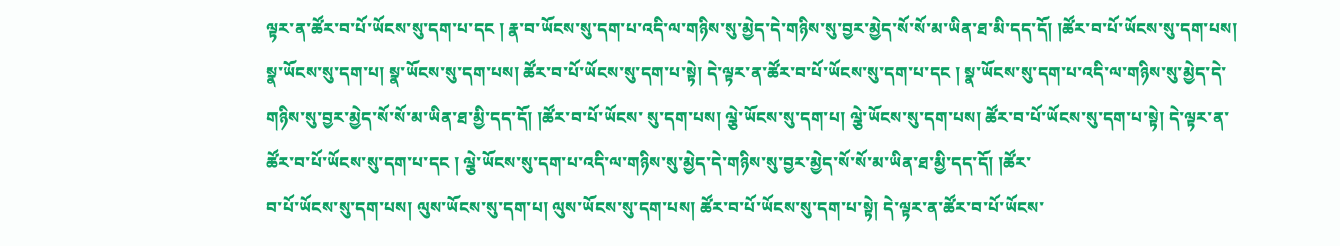ལྟར་ན་ཚོར་བ་པོ་ཡོངས་སུ་དག་པ་དང ། རྣ་བ་ཡོངས་སུ་དག་པ་འདི་ལ་གཉིས་སུ་མྱེད་དེ་གཉིས་སུ་བྱར་མྱེད་སོ་སོ་མ་ཡིན་ཐ་མི་དད་དོ། །ཚོར་བ་པོ་ཡོངས་སུ་དག་པས། སྣ་ཡོངས་སུ་དག་པ། སྣ་ཡོངས་སུ་དག་པས། ཚོར་བ་པོ་ཡོངས་སུ་དག་པ་སྟེ། དེ་ལྟར་ན་ཚོར་བ་པོ་ཡོངས་སུ་དག་པ་དང ། སྣ་ཡོངས་སུ་དག་པ་འདི་ལ་གཉིས་སུ་མྱེད་དེ་གཉིས་སུ་བྱར་མྱེད་སོ་སོ་མ་ཡིན་ཐ་མྱི་དད་དོ། །ཚོར་བ་པོ་ཡོངས་ སུ་དག་པས། ལྕེ་ཡོངས་སུ་དག་པ། ལྕེ་ཡོངས་སུ་དག་པས། ཚོར་བ་པོ་ཡོངས་སུ་དག་པ་སྟེ། དེ་ལྟར་ན་ཚོར་བ་པོ་ཡོངས་སུ་དག་པ་དང ། ལྕེ་ཡོངས་སུ་དག་པ་འདི་ལ་གཉིས་སུ་མྱེད་དེ་གཉིས་སུ་བྱར་མྱེད་སོ་སོ་མ་ཡིན་ཐ་མྱི་དད་དོ། །ཚོར་
བ་པོ་ཡོངས་སུ་དག་པས། ལུས་ཡོངས་སུ་དག་པ། ལུས་ཡོངས་སུ་དག་པས། ཚོར་བ་པོ་ཡོངས་སུ་དག་པ་སྟེ། དེ་ལྟར་ན་ཚོར་བ་པོ་ཡོངས་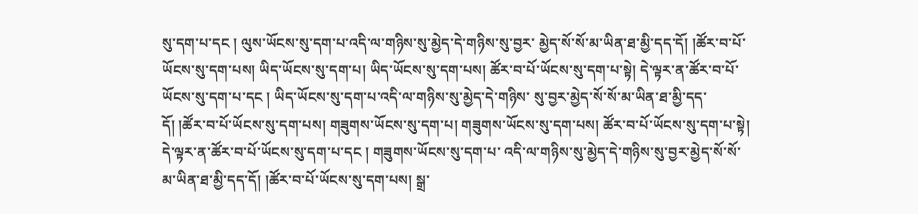སུ་དག་པ་དང ། ལུས་ཡོངས་སུ་དག་པ་འདི་ལ་གཉིས་སུ་མྱེད་དེ་གཉིས་སུ་བྱར་ མྱེད་སོ་སོ་མ་ཡིན་ཐ་མྱི་དད་དོ། །ཚོར་བ་པོ་ཡོངས་སུ་དག་པས། ཡིད་ཡོངས་སུ་དག་པ། ཡིད་ཡོངས་སུ་དག་པས། ཚོར་བ་པོ་ཡོངས་སུ་དག་པ་སྟེ། དེ་ལྟར་ན་ཚོར་བ་པོ་ཡོངས་སུ་དག་པ་དང ། ཡིད་ཡོངས་སུ་དག་པ་འདི་ལ་གཉིས་སུ་མྱེད་དེ་གཉིས་ སུ་བྱར་མྱེད་སོ་སོ་མ་ཡིན་ཐ་མྱི་དད་དོ། །ཚོར་བ་པོ་ཡོངས་སུ་དག་པས། གཟུགས་ཡོངས་སུ་དག་པ། གཟུགས་ཡོངས་སུ་དག་པས། ཚོར་བ་པོ་ཡོངས་སུ་དག་པ་སྟེ། དེ་ལྟར་ན་ཚོར་བ་པོ་ཡོངས་སུ་དག་པ་དང ། གཟུགས་ཡོངས་སུ་དག་པ་ འདི་ལ་གཉིས་སུ་མྱེད་དེ་གཉིས་སུ་བྱར་མྱེད་སོ་སོ་མ་ཡིན་ཐ་མྱི་དད་དོ། །ཚོར་བ་པོ་ཡོངས་སུ་དག་པས། སྒྲ་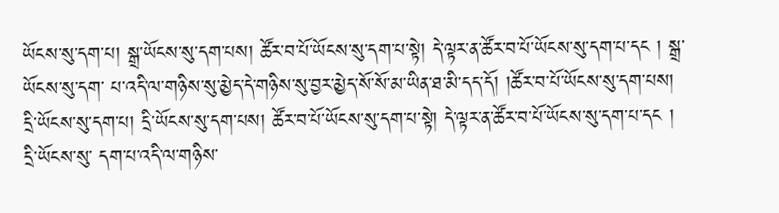ཡོངས་སུ་དག་པ། སྒྲ་ཡོངས་སུ་དག་པས། ཚོར་བ་པོ་ཡོངས་སུ་དག་པ་སྟེ། དེ་ལྟར་ན་ཚོར་བ་པོ་ཡོངས་སུ་དག་པ་དང ། སྒྲ་ཡོངས་སུ་དག་ པ་འདི་ལ་གཉིས་སུ་མྱེད་དེ་གཉིས་སུ་བྱར་མྱེད་སོ་སོ་མ་ཡིན་ཐ་མི་དད་དོ། །ཚོར་བ་པོ་ཡོངས་སུ་དག་པས། དྲི་ཡོངས་སུ་དག་པ། དྲི་ཡོངས་སུ་དག་པས། ཚོར་བ་པོ་ཡོངས་སུ་དག་པ་སྟེ། དེ་ལྟར་ན་ཚོར་བ་པོ་ཡོངས་སུ་དག་པ་དང ། དྲི་ཡོངས་སུ་ དག་པ་འདི་ལ་གཉིས་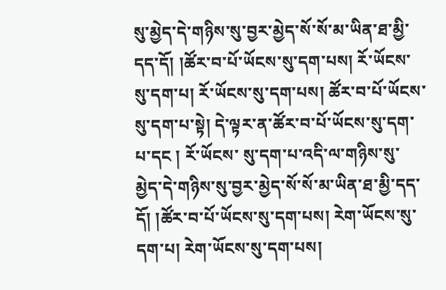སུ་མྱེད་དེ་གཉིས་སུ་བྱར་མྱེད་སོ་སོ་མ་ཡིན་ཐ་མྱི་དད་དོ། །ཚོར་བ་པོ་ཡོངས་སུ་དག་པས། རོ་ཡོངས་སུ་དག་པ། རོ་ཡོངས་སུ་དག་པས། ཚོར་བ་པོ་ཡོངས་སུ་དག་པ་སྟེ། དེ་ལྟར་ན་ཚོར་བ་པོ་ཡོངས་སུ་དག་པ་དང ། རོ་ཡོངས་ སུ་དག་པ་འདི་ལ་གཉིས་སུ་མྱེད་དེ་གཉིས་སུ་བྱར་མྱེད་སོ་སོ་མ་ཡིན་ཐ་མྱི་དད་དོ། །ཚོར་བ་པོ་ཡོངས་སུ་དག་པས། རེག་ཡོངས་སུ་དག་པ། རེག་ཡོངས་སུ་དག་པས།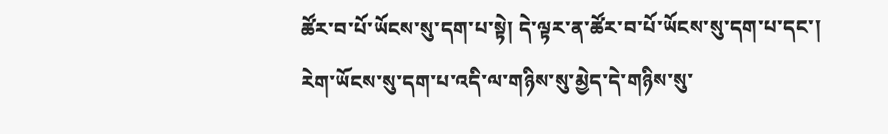ཚོར་བ་པོ་ཡོངས་སུ་དག་པ་སྟེ། དེ་ལྟར་ན་ཚོར་བ་པོ་ཡོངས་སུ་དག་པ་དང་།
རེག་ཡོངས་སུ་དག་པ་འདི་ལ་གཉིས་སུ་མྱེད་དེ་གཉིས་སུ་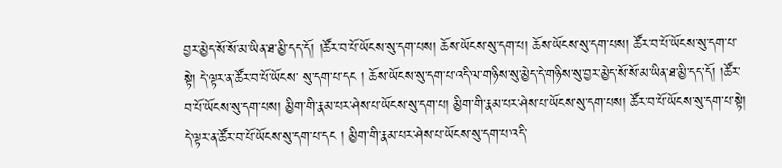བྱར་མྱེད་སོ་སོ་མ་ཡིན་ཐ་མྱི་དད་དོ། །ཚོར་བ་པོ་ཡོངས་སུ་དག་པས། ཆོས་ཡོངས་སུ་དག་པ། ཆོས་ཡོངས་སུ་དག་པས། ཚོར་བ་པོ་ཡོངས་སུ་དག་པ་སྟེ། དེ་ལྟར་ན་ཚོར་བ་པོ་ཡོངས་ སུ་དག་པ་དང ། ཆོས་ཡོངས་སུ་དག་པ་འདི་ལ་གཉིས་སུ་མྱེད་དེ་གཉིས་སུ་བྱར་མྱེད་སོ་སོ་མ་ཡིན་ཐ་མྱི་དད་དོ། །ཚོར་བ་པོ་ཡོངས་སུ་དག་པས། མྱིག་གི་རྣམ་པར་ཤེས་པ་ཡོངས་སུ་དག་པ། མྱིག་གི་རྣམ་པར་ཤེས་པ་ཡོངས་སུ་དག་པས། ཚོར་བ་པོ་ཡོངས་སུ་དག་པ་སྟེ། དེ་ལྟར་ན་ཚོར་བ་པོ་ཡོངས་སུ་དག་པ་དང ། མྱིག་གི་རྣམ་པར་ཤེས་པ་ཡོངས་སུ་དག་པ་འདི་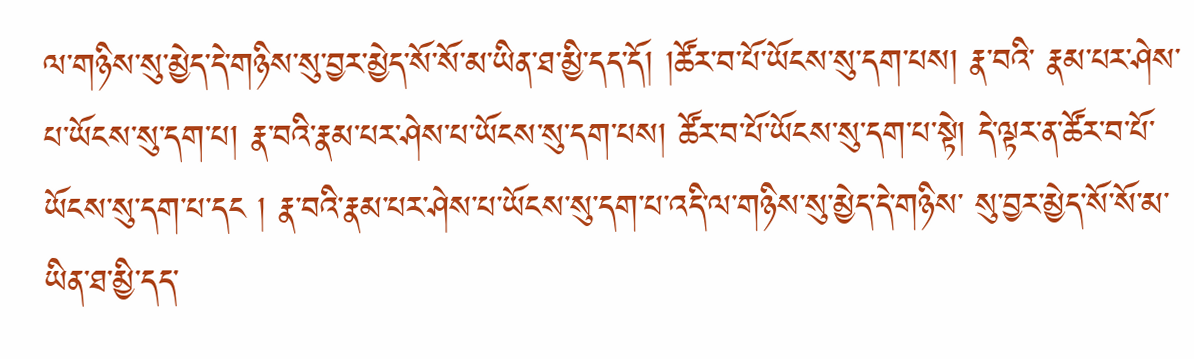ལ་གཉིས་སུ་མྱེད་དེ་གཉིས་སུ་བྱར་མྱེད་སོ་སོ་མ་ཡིན་ཐ་མྱི་དད་དོ། །ཚོར་བ་པོ་ཡོངས་སུ་དག་པས། རྣ་བའི་ རྣམ་པར་ཤེས་པ་ཡོངས་སུ་དག་པ། རྣ་བའི་རྣམ་པར་ཤེས་པ་ཡོངས་སུ་དག་པས། ཚོར་བ་པོ་ཡོངས་སུ་དག་པ་སྟེ། དེ་ལྟར་ན་ཚོར་བ་པོ་ཡོངས་སུ་དག་པ་དང ། རྣ་བའི་རྣམ་པར་ཤེས་པ་ཡོངས་སུ་དག་པ་འདི་ལ་གཉིས་སུ་མྱེད་དེ་གཉིས་ སུ་བྱར་མྱེད་སོ་སོ་མ་ཡིན་ཐ་མྱི་དད་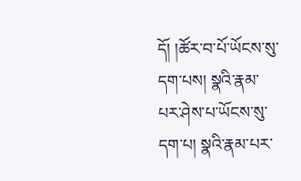དོ། །ཚོར་བ་པོ་ཡོངས་སུ་དག་པས། སྣའི་རྣམ་པར་ཤེས་པ་ཡོངས་སུ་དག་པ། སྣའི་རྣམ་པར་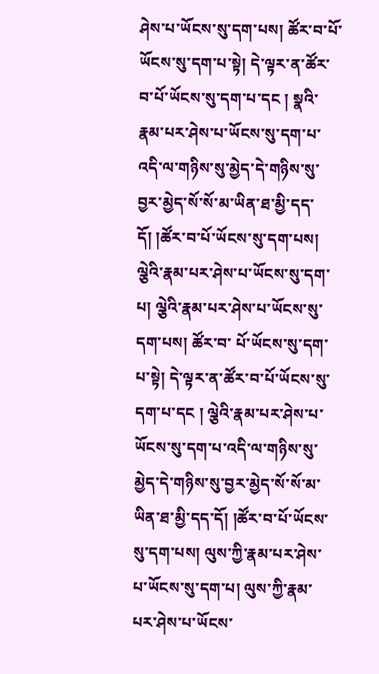ཤེས་པ་ཡོངས་སུ་དག་པས། ཚོར་བ་པོ་ཡོངས་སུ་དག་པ་སྟེ། དེ་ལྟར་ན་ཚོར་བ་པོ་ཡོངས་སུ་དག་པ་དང ། སྣའི་རྣམ་པར་ཤེས་པ་ཡོངས་སུ་དག་པ་འདི་ལ་གཉིས་སུ་མྱེད་དེ་གཉིས་སུ་བྱར་མྱེད་སོ་སོ་མ་ཡིན་ཐ་མྱི་དད་དོ། །ཚོར་བ་པོ་ཡོངས་སུ་དག་པས། ལྕེའི་རྣམ་པར་ཤེས་པ་ཡོངས་སུ་དག་པ། ལྕེའི་རྣམ་པར་ཤེས་པ་ཡོངས་སུ་དག་པས། ཚོར་བ་ པོ་ཡོངས་སུ་དག་པ་སྟེ། དེ་ལྟར་ན་ཚོར་བ་པོ་ཡོངས་སུ་དག་པ་དང ། ལྕེའི་རྣམ་པར་ཤེས་པ་ཡོངས་སུ་དག་པ་འདི་ལ་གཉིས་སུ་མྱེད་དེ་གཉིས་སུ་བྱར་མྱེད་སོ་སོ་མ་ཡིན་ཐ་མྱི་དད་དོ། །ཚོར་བ་པོ་ཡོངས་སུ་དག་པས། ལུས་ཀྱི་རྣམ་པར་ཤེས་
པ་ཡོངས་སུ་དག་པ། ལུས་ཀྱི་རྣམ་པར་ཤེས་པ་ཡོངས་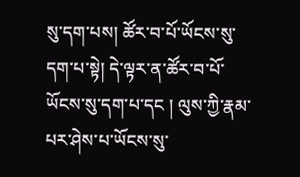སུ་དག་པས། ཚོར་བ་པོ་ཡོངས་སུ་དག་པ་སྟེ། དེ་ལྟར་ན་ཚོར་བ་པོ་ཡོངས་སུ་དག་པ་དང ། ལུས་ཀྱི་རྣམ་པར་ཤེས་པ་ཡོངས་སུ་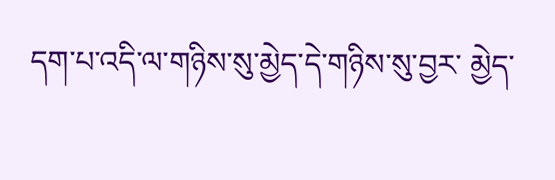དག་པ་འདི་ལ་གཉིས་སུ་མྱེད་དེ་གཉིས་སུ་བྱར་ མྱེད་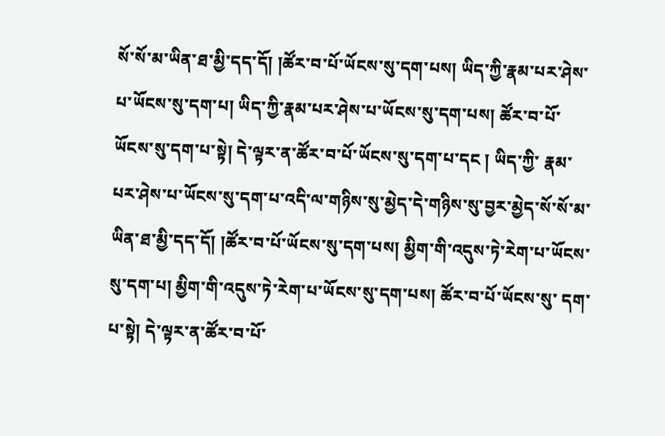སོ་སོ་མ་ཡིན་ཐ་མྱི་དད་དོ། །ཚོར་བ་པོ་ཡོངས་སུ་དག་པས། ཡིད་ཀྱི་རྣམ་པར་ཤེས་པ་ཡོངས་སུ་དག་པ། ཡིད་ཀྱི་རྣམ་པར་ཤེས་པ་ཡོངས་སུ་དག་པས། ཚོར་བ་པོ་ཡོངས་སུ་དག་པ་སྟེ། དེ་ལྟར་ན་ཚོར་བ་པོ་ཡོངས་སུ་དག་པ་དང ། ཡིད་ཀྱི་ རྣམ་པར་ཤེས་པ་ཡོངས་སུ་དག་པ་འདི་ལ་གཉིས་སུ་མྱེད་དེ་གཉིས་སུ་བྱར་མྱེད་སོ་སོ་མ་ཡིན་ཐ་མྱི་དད་དོ། །ཚོར་བ་པོ་ཡོངས་སུ་དག་པས། མྱིག་གི་འདུས་ཏེ་རེག་པ་ཡོངས་སུ་དག་པ། མྱིག་གི་འདུས་ཏེ་རེག་པ་ཡོངས་སུ་དག་པས། ཚོར་བ་པོ་ཡོངས་སུ་ དག་པ་སྟེ། དེ་ལྟར་ན་ཚོར་བ་པོ་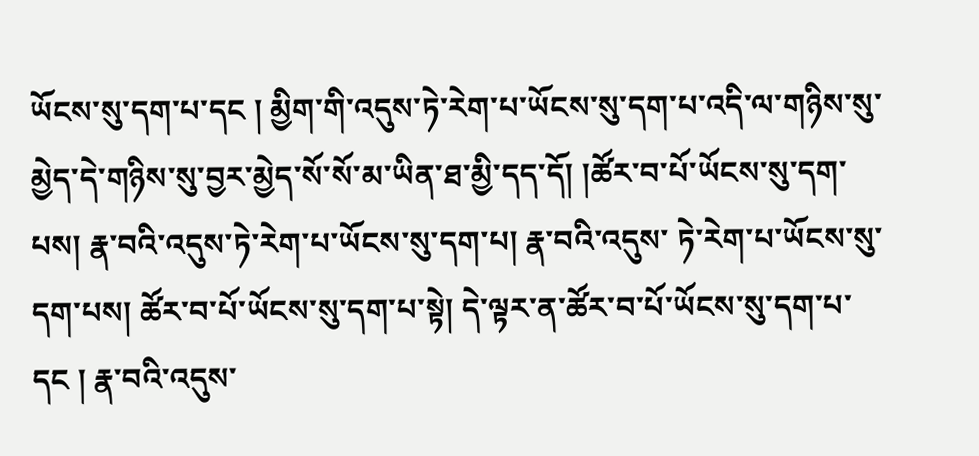ཡོངས་སུ་དག་པ་དང ། མྱིག་གི་འདུས་ཏེ་རེག་པ་ཡོངས་སུ་དག་པ་འདི་ལ་གཉིས་སུ་མྱེད་དེ་གཉིས་སུ་བྱར་མྱེད་སོ་སོ་མ་ཡིན་ཐ་མྱི་དད་དོ། །ཚོར་བ་པོ་ཡོངས་སུ་དག་པས། རྣ་བའི་འདུས་ཏེ་རེག་པ་ཡོངས་སུ་དག་པ། རྣ་བའི་འདུས་ ཏེ་རེག་པ་ཡོངས་སུ་དག་པས། ཚོར་བ་པོ་ཡོངས་སུ་དག་པ་སྟེ། དེ་ལྟར་ན་ཚོར་བ་པོ་ཡོངས་སུ་དག་པ་དང ། རྣ་བའི་འདུས་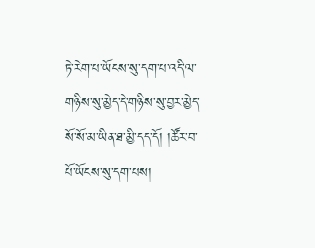ཏེ་རེག་པ་ཡོངས་སུ་དག་པ་འདི་ལ་གཉིས་སུ་མྱེད་དེ་གཉིས་སུ་བྱར་མྱེད་སོ་སོ་མ་ཡིན་ཐ་མྱི་དད་དོ། །ཚོར་བ་པོ་ཡོངས་སུ་དག་པས།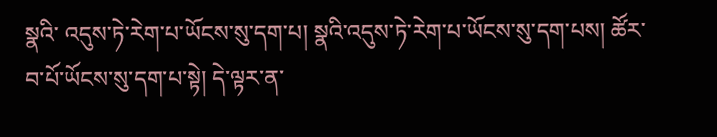སྣའི་ འདུས་ཏེ་རེག་པ་ཡོངས་སུ་དག་པ། སྣའི་འདུས་ཏེ་རེག་པ་ཡོངས་སུ་དག་པས། ཚོར་བ་པོ་ཡོངས་སུ་དག་པ་སྟེ། དེ་ལྟར་ན་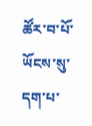ཚོར་བ་པོ་ཡོངས་སུ་དག་པ་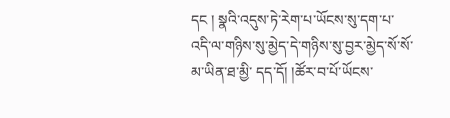དང ། སྣའི་འདུས་ཏེ་རེག་པ་ཡོངས་སུ་དག་པ་འདི་ལ་གཉིས་སུ་མྱེད་དེ་གཉིས་སུ་བྱར་མྱེད་སོ་སོ་མ་ཡིན་ཐ་མྱི་ དད་དོ། །ཚོར་བ་པོ་ཡོངས་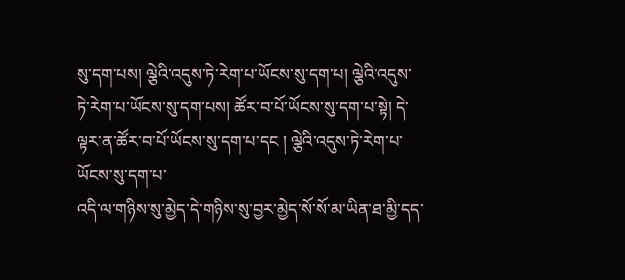སུ་དག་པས། ལྕེའི་འདུས་ཏེ་རེག་པ་ཡོངས་སུ་དག་པ། ལྕེའི་འདུས་ཏེ་རེག་པ་ཡོངས་སུ་དག་པས། ཚོར་བ་པོ་ཡོངས་སུ་དག་པ་སྟེ། དེ་ལྟར་ན་ཚོར་བ་པོ་ཡོངས་སུ་དག་པ་དང ། ལྕེའི་འདུས་ཏེ་རེག་པ་ཡོངས་སུ་དག་པ་
འདི་ལ་གཉིས་སུ་མྱེད་དེ་གཉིས་སུ་བྱར་མྱེད་སོ་སོ་མ་ཡིན་ཐ་མྱི་དད་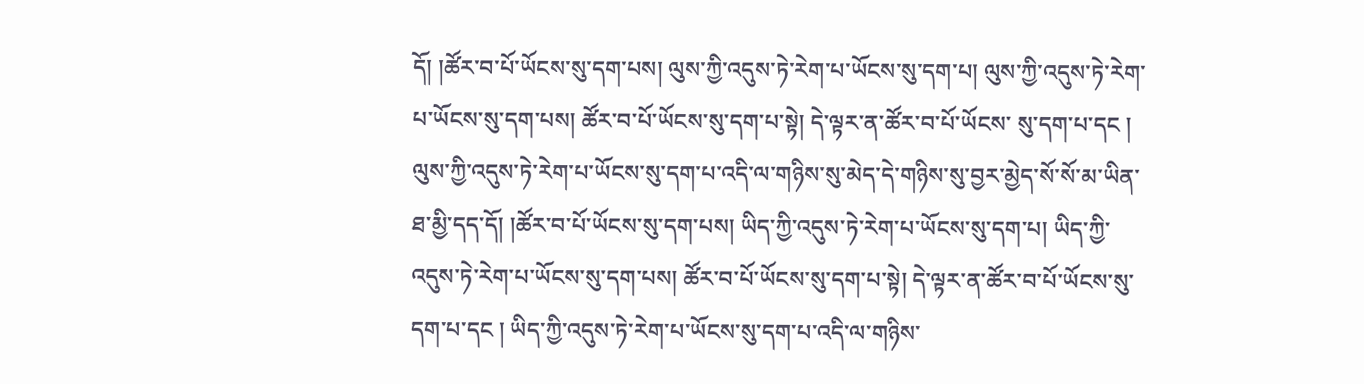དོ། །ཚོར་བ་པོ་ཡོངས་སུ་དག་པས། ལུས་ཀྱི་འདུས་ཏེ་རེག་པ་ཡོངས་སུ་དག་པ། ལུས་ཀྱི་འདུས་ཏེ་རེག་པ་ཡོངས་སུ་དག་པས། ཚོར་བ་པོ་ཡོངས་སུ་དག་པ་སྟེ། དེ་ལྟར་ན་ཚོར་བ་པོ་ཡོངས་ སུ་དག་པ་དང ། ལུས་ཀྱི་འདུས་ཏེ་རེག་པ་ཡོངས་སུ་དག་པ་འདི་ལ་གཉིས་སུ་མེད་དེ་གཉིས་སུ་བྱར་མྱེད་སོ་སོ་མ་ཡིན་ཐ་མྱི་དད་དོ། །ཚོར་བ་པོ་ཡོངས་སུ་དག་པས། ཡིད་ཀྱི་འདུས་ཏེ་རེག་པ་ཡོངས་སུ་དག་པ། ཡིད་ཀྱི་འདུས་ཏེ་རེག་པ་ཡོངས་སུ་དག་པས། ཚོར་བ་པོ་ཡོངས་སུ་དག་པ་སྟེ། དེ་ལྟར་ན་ཚོར་བ་པོ་ཡོངས་སུ་དག་པ་དང ། ཡིད་ཀྱི་འདུས་ཏེ་རེག་པ་ཡོངས་སུ་དག་པ་འདི་ལ་གཉིས་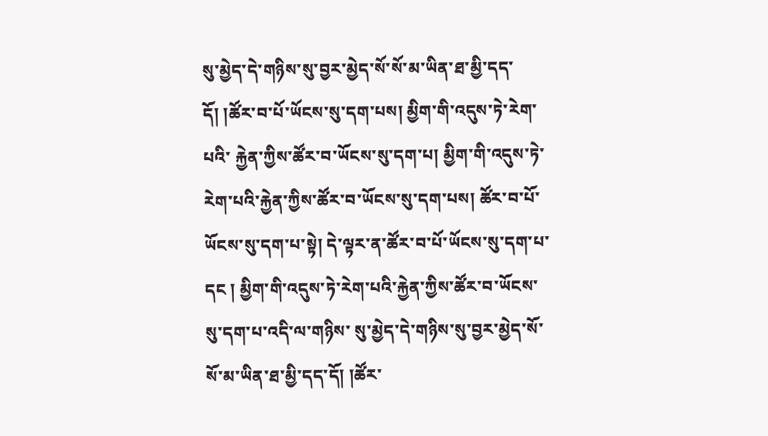སུ་མྱེད་དེ་གཉིས་སུ་བྱར་མྱེད་སོ་སོ་མ་ཡིན་ཐ་མྱི་དད་དོ། །ཚོར་བ་པོ་ཡོངས་སུ་དག་པས། མྱིག་གི་འདུས་ཏེ་རེག་པའི་ རྐྱེན་ཀྱིས་ཚོར་བ་ཡོངས་སུ་དག་པ། མྱིག་གི་འདུས་ཏེ་རེག་པའི་རྐྱེན་ཀྱིས་ཚོར་བ་ཡོངས་སུ་དག་པས། ཚོར་བ་པོ་ཡོངས་སུ་དག་པ་སྟེ། དེ་ལྟར་ན་ཚོར་བ་པོ་ཡོངས་སུ་དག་པ་དང ། མྱིག་གི་འདུས་ཏེ་རེག་པའི་རྐྱེན་ཀྱིས་ཚོར་བ་ཡོངས་སུ་དག་པ་འདི་ལ་གཉིས་ སུ་མྱེད་དེ་གཉིས་སུ་བྱར་མྱེད་སོ་སོ་མ་ཡིན་ཐ་མྱི་དད་དོ། །ཚོར་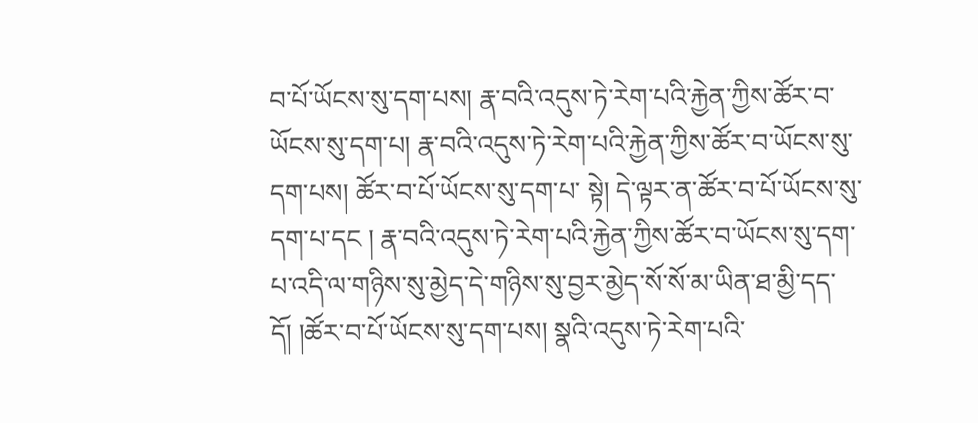བ་པོ་ཡོངས་སུ་དག་པས། རྣ་བའི་འདུས་ཏེ་རེག་པའི་རྐྱེན་ཀྱིས་ཚོར་བ་ཡོངས་སུ་དག་པ། རྣ་བའི་འདུས་ཏེ་རེག་པའི་རྐྱེན་ཀྱིས་ཚོར་བ་ཡོངས་སུ་དག་པས། ཚོར་བ་པོ་ཡོངས་སུ་དག་པ་ སྟེ། དེ་ལྟར་ན་ཚོར་བ་པོ་ཡོངས་སུ་དག་པ་དང ། རྣ་བའི་འདུས་ཏེ་རེག་པའི་རྐྱེན་ཀྱིས་ཚོར་བ་ཡོངས་སུ་དག་པ་འདི་ལ་གཉིས་སུ་མྱེད་དེ་གཉིས་སུ་བྱར་མྱེད་སོ་སོ་མ་ཡིན་ཐ་མྱི་དད་དོ། །ཚོར་བ་པོ་ཡོངས་སུ་དག་པས། སྣའི་འདུས་ཏེ་རེག་པའི་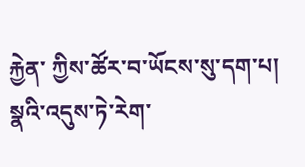རྐྱེན་ ཀྱིས་ཚོར་བ་ཡོངས་སུ་དག་པ། སྣའི་འདུས་ཏེ་རེག་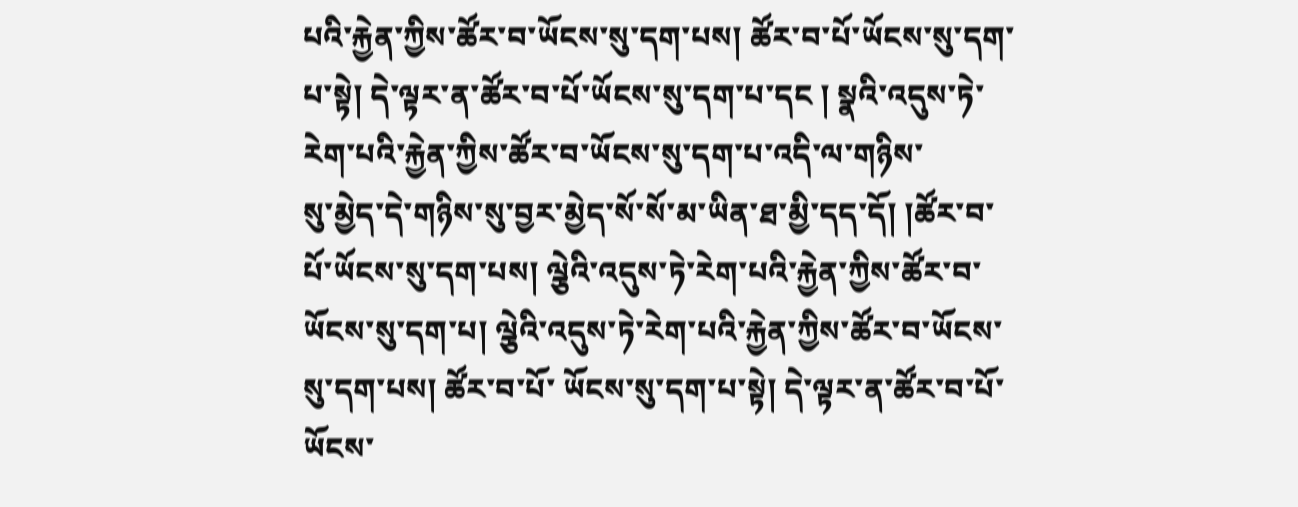པའི་རྐྱེན་ཀྱིས་ཚོར་བ་ཡོངས་སུ་དག་པས། ཚོར་བ་པོ་ཡོངས་སུ་དག་པ་སྟེ། དེ་ལྟར་ན་ཚོར་བ་པོ་ཡོངས་སུ་དག་པ་དང ། སྣའི་འདུས་ཏེ་རེག་པའི་རྐྱེན་ཀྱིས་ཚོར་བ་ཡོངས་སུ་དག་པ་འདི་ལ་གཉིས་
སུ་མྱེད་དེ་གཉིས་སུ་བྱར་མྱེད་སོ་སོ་མ་ཡིན་ཐ་མྱི་དད་དོ། །ཚོར་བ་པོ་ཡོངས་སུ་དག་པས། ལྕེའི་འདུས་ཏེ་རེག་པའི་རྐྱེན་ཀྱིས་ཚོར་བ་ཡོངས་སུ་དག་པ། ལྕེའི་འདུས་ཏེ་རེག་པའི་རྐྱེན་ཀྱིས་ཚོར་བ་ཡོངས་སུ་དག་པས། ཚོར་བ་པོ་ ཡོངས་སུ་དག་པ་སྟེ། དེ་ལྟར་ན་ཚོར་བ་པོ་ཡོངས་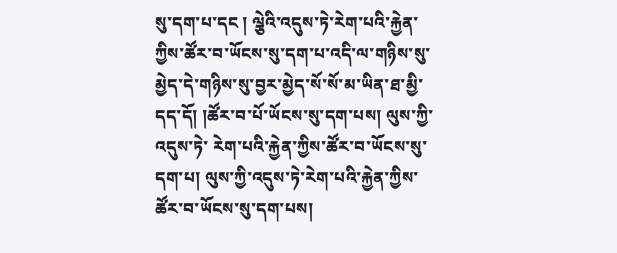སུ་དག་པ་དང ། ལྕེའི་འདུས་ཏེ་རེག་པའི་རྐྱེན་ཀྱིས་ཚོར་བ་ཡོངས་སུ་དག་པ་འདི་ལ་གཉིས་སུ་མྱེད་དེ་གཉིས་སུ་བྱར་མྱེད་སོ་སོ་མ་ཡིན་ཐ་མྱི་དད་དོ། །ཚོར་བ་པོ་ཡོངས་སུ་དག་པས། ལུས་ཀྱི་འདུས་ཏེ་ རེག་པའི་རྐྱེན་ཀྱིས་ཚོར་བ་ཡོངས་སུ་དག་པ། ལུས་ཀྱི་འདུས་ཏེ་རེག་པའི་རྐྱེན་ཀྱིས་ཚོར་བ་ཡོངས་སུ་དག་པས།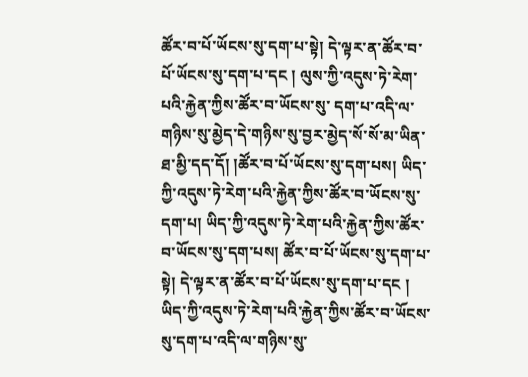ཚོར་བ་པོ་ཡོངས་སུ་དག་པ་སྟེ། དེ་ལྟར་ན་ཚོར་བ་པོ་ཡོངས་སུ་དག་པ་དང ། ལུས་ཀྱི་འདུས་ཏེ་རེག་པའི་རྐྱེན་ཀྱིས་ཚོར་བ་ཡོངས་སུ་ དག་པ་འདི་ལ་གཉིས་སུ་མྱེད་དེ་གཉིས་སུ་བྱར་མྱེད་སོ་སོ་མ་ཡིན་ཐ་མྱི་དད་དོ། །ཚོར་བ་པོ་ཡོངས་སུ་དག་པས། ཡིད་ཀྱི་འདུས་ཏེ་རེག་པའི་རྐྱེན་ཀྱིས་ཚོར་བ་ཡོངས་སུ་དག་པ། ཡིད་ཀྱི་འདུས་ཏེ་རེག་པའི་རྐྱེན་ཀྱིས་ཚོར་བ་ཡོངས་སུ་དག་པས། ཚོར་བ་པོ་ཡོངས་སུ་དག་པ་སྟེ། དེ་ལྟར་ན་ཚོར་བ་པོ་ཡོངས་སུ་དག་པ་དང ། ཡིད་ཀྱི་འདུས་ཏེ་རེག་པའི་རྐྱེན་ཀྱིས་ཚོར་བ་ཡོངས་སུ་དག་པ་འདི་ལ་གཉིས་སུ་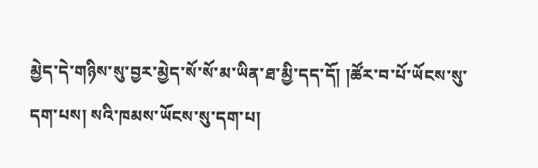མྱེད་དེ་གཉིས་སུ་བྱར་མྱེད་སོ་སོ་མ་ཡིན་ཐ་མྱི་དད་དོ། །ཚོར་བ་པོ་ཡོངས་སུ་དག་པས། སའི་ཁམས་ཡོངས་སུ་དག་པ།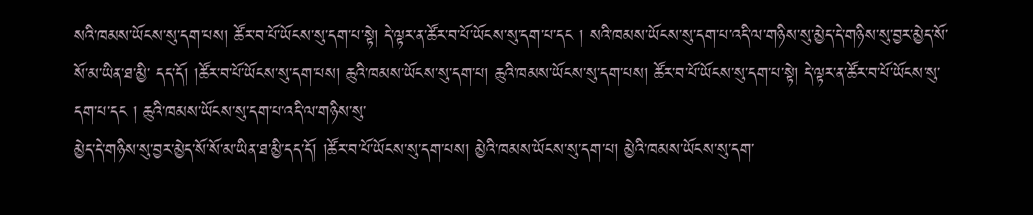སའི་ཁམས་ཡོངས་སུ་དག་པས། ཚོར་བ་པོ་ཡོངས་སུ་དག་པ་སྟེ། དེ་ལྟར་ན་ཚོར་བ་པོ་ཡོངས་སུ་དག་པ་དང ། སའི་ཁམས་ཡོངས་སུ་དག་པ་འདི་ལ་གཉིས་སུ་མྱེད་དེ་གཉིས་སུ་བྱར་མྱེད་སོ་སོ་མ་ཡིན་ཐ་མྱི་ དད་དོ། །ཚོར་བ་པོ་ཡོངས་སུ་དག་པས། ཆུའི་ཁམས་ཡོངས་སུ་དག་པ། ཆུའི་ཁམས་ཡོངས་སུ་དག་པས། ཚོར་བ་པོ་ཡོངས་སུ་དག་པ་སྟེ། དེ་ལྟར་ན་ཚོར་བ་པོ་ཡོངས་སུ་དག་པ་དང ། ཆུའི་ཁམས་ཡོངས་སུ་དག་པ་འདི་ལ་གཉིས་སུ་
མྱེད་དེ་གཉིས་སུ་བྱར་མྱེད་སོ་སོ་མ་ཡིན་ཐ་མྱི་དད་དོ། །ཚོར་བ་པོ་ཡོངས་སུ་དག་པས། མྱེའི་ཁམས་ཡོངས་སུ་དག་པ། མྱེའི་ཁམས་ཡོངས་སུ་དག་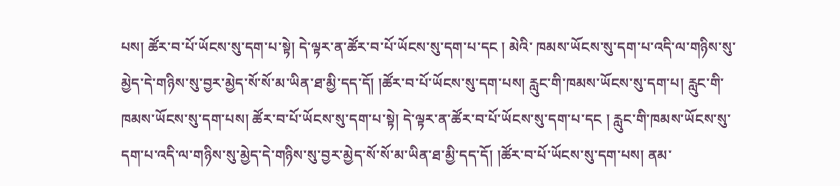པས། ཚོར་བ་པོ་ཡོངས་སུ་དག་པ་སྟེ། དེ་ལྟར་ན་ཚོར་བ་པོ་ཡོངས་སུ་དག་པ་དང ། མེའི་ ཁམས་ཡོངས་སུ་དག་པ་འདི་ལ་གཉིས་སུ་མྱེད་དེ་གཉིས་སུ་བྱར་མྱེད་སོ་སོ་མ་ཡིན་ཐ་མྱི་དད་དོ། །ཚོར་བ་པོ་ཡོངས་སུ་དག་པས། རླུང་གི་ཁམས་ཡོངས་སུ་དག་པ། རླུང་གི་ཁམས་ཡོངས་སུ་དག་པས། ཚོར་བ་པོ་ཡོངས་སུ་དག་པ་སྟེ། དེ་ལྟར་ན་ཚོར་བ་པོ་ཡོངས་སུ་དག་པ་དང ། རླུང་གི་ཁམས་ཡོངས་སུ་དག་པ་འདི་ལ་གཉིས་སུ་མྱེད་དེ་གཉིས་སུ་བྱར་མྱེད་སོ་སོ་མ་ཡིན་ཐ་མྱི་དད་དོ། །ཚོར་བ་པོ་ཡོངས་སུ་དག་པས། ནམ་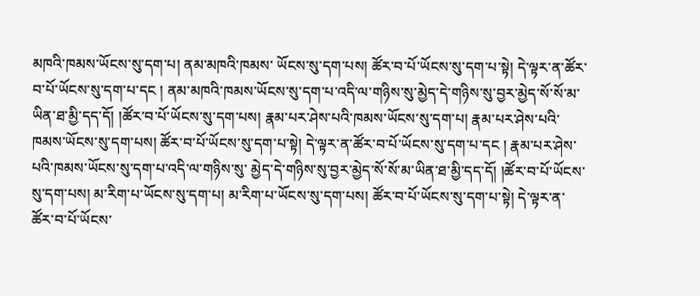མཁའི་ཁམས་ཡོངས་སུ་དག་པ། ནམ་མཁའི་ཁམས་ ཡོངས་སུ་དག་པས། ཚོར་བ་པོ་ཡོངས་སུ་དག་པ་སྟེ། དེ་ལྟར་ན་ཚོར་བ་པོ་ཡོངས་སུ་དག་པ་དང ། ནམ་མཁའི་ཁམས་ཡོངས་སུ་དག་པ་འདི་ལ་གཉིས་སུ་མྱེད་དེ་གཉིས་སུ་བྱར་མྱེད་སོ་སོ་མ་ཡིན་ཐ་མྱི་དད་དོ། །ཚོར་བ་པོ་ཡོངས་སུ་དག་པས། རྣམ་པར་ཤེས་པའི་ཁམས་ཡོངས་སུ་དག་པ། རྣམ་པར་ཤེས་པའི་ཁམས་ཡོངས་སུ་དག་པས། ཚོར་བ་པོ་ཡོངས་སུ་དག་པ་སྟེ། དེ་ལྟར་ན་ཚོར་བ་པོ་ཡོངས་སུ་དག་པ་དང ། རྣམ་པར་ཤེས་པའི་ཁམས་ཡོངས་སུ་དག་པ་འདི་ལ་གཉིས་སུ་ མྱེད་དེ་གཉིས་སུ་བྱར་མྱེད་སོ་སོ་མ་ཡིན་ཐ་མྱི་དད་དོ། །ཚོར་བ་པོ་ཡོངས་སུ་དག་པས། མ་རིག་པ་ཡོངས་སུ་དག་པ། མ་རིག་པ་ཡོངས་སུ་དག་པས། ཚོར་བ་པོ་ཡོངས་སུ་དག་པ་སྟེ། དེ་ལྟར་ན་ཚོར་བ་པོ་ཡོངས་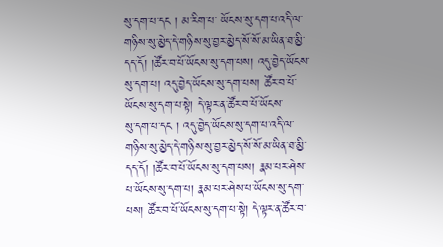སུ་དག་པ་དང ། མ་རིག་པ་ ཡོངས་སུ་དག་པ་འདི་ལ་གཉིས་སུ་མྱེད་དེ་གཉིས་སུ་བྱར་མྱེད་སོ་སོ་མ་ཡིན་ཐ་མྱི་དད་དོ། །ཚོར་བ་པོ་ཡོངས་སུ་དག་པས། འདུ་བྱེད་ཡོངས་སུ་དག་པ། འདུ་བྱེད་ཡོངས་སུ་དག་པས། ཚོར་བ་པོ་ཡོངས་སུ་དག་པ་སྟེ། དེ་ལྟར་ན་ཚོར་བ་པོ་ཡོངས་
སུ་དག་པ་དང ། འདུ་བྱེད་ཡོངས་སུ་དག་པ་འདི་ལ་གཉིས་སུ་མྱེད་དེ་གཉིས་སུ་བྱར་མྱེད་སོ་སོ་མ་ཡིན་ཐ་མྱི་དད་དོ། །ཚོར་བ་པོ་ཡོངས་སུ་དག་པས། རྣམ་པར་ཤེས་པ་ཡོངས་སུ་དག་པ། རྣམ་པར་ཤེས་པ་ཡོངས་སུ་དག་པས། ཚོར་བ་པོ་ཡོངས་སུ་དག་པ་སྟེ། དེ་ལྟར་ན་ཚོར་བ་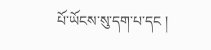པོ་ཡོངས་སུ་དག་པ་དང །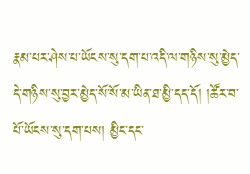རྣམ་པར་ཤེས་པ་ཡོངས་སུ་དག་པ་འདི་ལ་གཉིས་སུ་མྱེད་དེ་གཉིས་སུ་བྱར་མྱེད་སོ་སོ་མ་ཡིན་ཐ་མྱི་དད་དོ། །ཚོར་བ་པོ་ཡོངས་སུ་དག་པས། མྱིང་དང་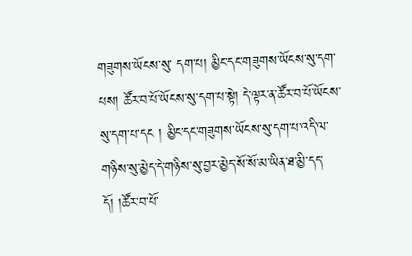གཟུགས་ཡོངས་སུ་ དག་པ། མྱིང་དང་གཟུགས་ཡོངས་སུ་དག་པས། ཚོར་བ་པོ་ཡོངས་སུ་དག་པ་སྟེ། དེ་ལྟར་ན་ཚོར་བ་པོ་ཡོངས་སུ་དག་པ་དང ། མྱིང་དང་གཟུགས་ཡོངས་སུ་དག་པ་འདི་ལ་གཉིས་སུ་མྱེད་དེ་གཉིས་སུ་བྱར་མྱེད་སོ་སོ་མ་ཡིན་ཐ་མྱི་དད་དོ། །ཚོར་བ་པོ་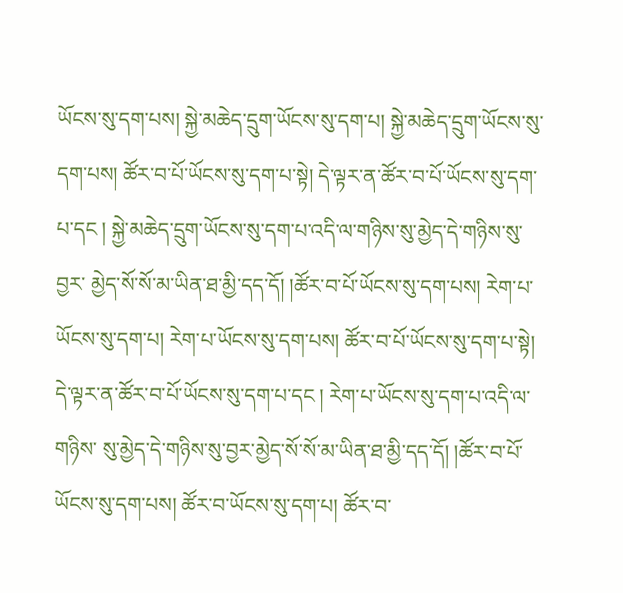ཡོངས་སུ་དག་པས། སྐྱེ་མཆེད་དྲུག་ཡོངས་སུ་དག་པ། སྐྱེ་མཆེད་དྲུག་ཡོངས་སུ་དག་པས། ཚོར་བ་པོ་ཡོངས་སུ་དག་པ་སྟེ། དེ་ལྟར་ན་ཚོར་བ་པོ་ཡོངས་སུ་དག་པ་དང ། སྐྱེ་མཆེད་དྲུག་ཡོངས་སུ་དག་པ་འདི་ལ་གཉིས་སུ་མྱེད་དེ་གཉིས་སུ་བྱར་ མྱེད་སོ་སོ་མ་ཡིན་ཐ་མྱི་དད་དོ། །ཚོར་བ་པོ་ཡོངས་སུ་དག་པས། རེག་པ་ཡོངས་སུ་དག་པ། རེག་པ་ཡོངས་སུ་དག་པས། ཚོར་བ་པོ་ཡོངས་སུ་དག་པ་སྟེ། དེ་ལྟར་ན་ཚོར་བ་པོ་ཡོངས་སུ་དག་པ་དང ། རེག་པ་ཡོངས་སུ་དག་པ་འདི་ལ་གཉིས་ སུ་མྱེད་དེ་གཉིས་སུ་བྱར་མྱེད་སོ་སོ་མ་ཡིན་ཐ་མྱི་དད་དོ། །ཚོར་བ་པོ་ཡོངས་སུ་དག་པས། ཚོར་བ་ཡོངས་སུ་དག་པ། ཚོར་བ་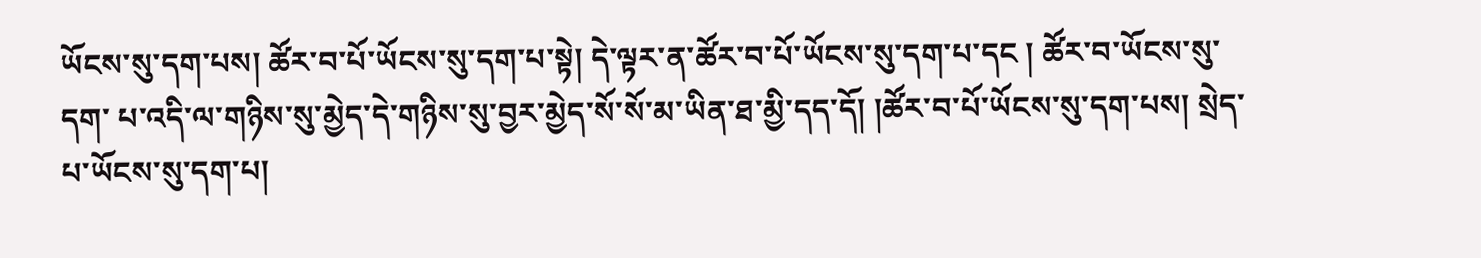ཡོངས་སུ་དག་པས། ཚོར་བ་པོ་ཡོངས་སུ་དག་པ་སྟེ། དེ་ལྟར་ན་ཚོར་བ་པོ་ཡོངས་སུ་དག་པ་དང ། ཚོར་བ་ཡོངས་སུ་དག་ པ་འདི་ལ་གཉིས་སུ་མྱེད་དེ་གཉིས་སུ་བྱར་མྱེད་སོ་སོ་མ་ཡིན་ཐ་མྱི་དད་དོ། །ཚོར་བ་པོ་ཡོངས་སུ་དག་པས། སྲེད་པ་ཡོངས་སུ་དག་པ།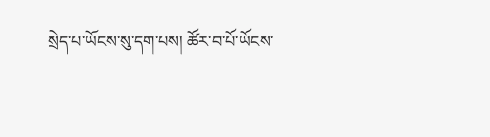སྲེད་པ་ཡོངས་སུ་དག་པས། ཚོར་བ་པོ་ཡོངས་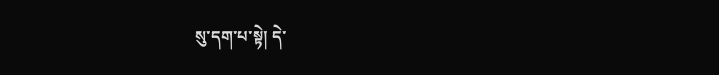སུ་དག་པ་སྟེ། དེ་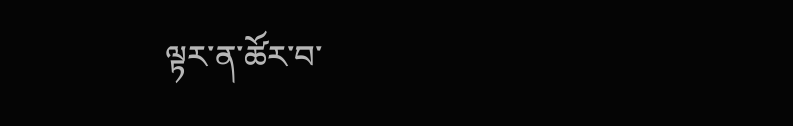ལྟར་ན་ཚོར་བ་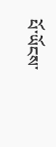པོ་ཡོངས་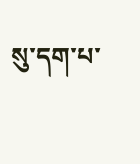སུ་དག་པ་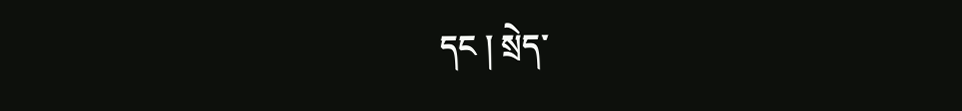དང ། སྲེད་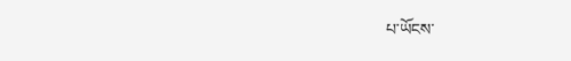པ་ཡོངས་